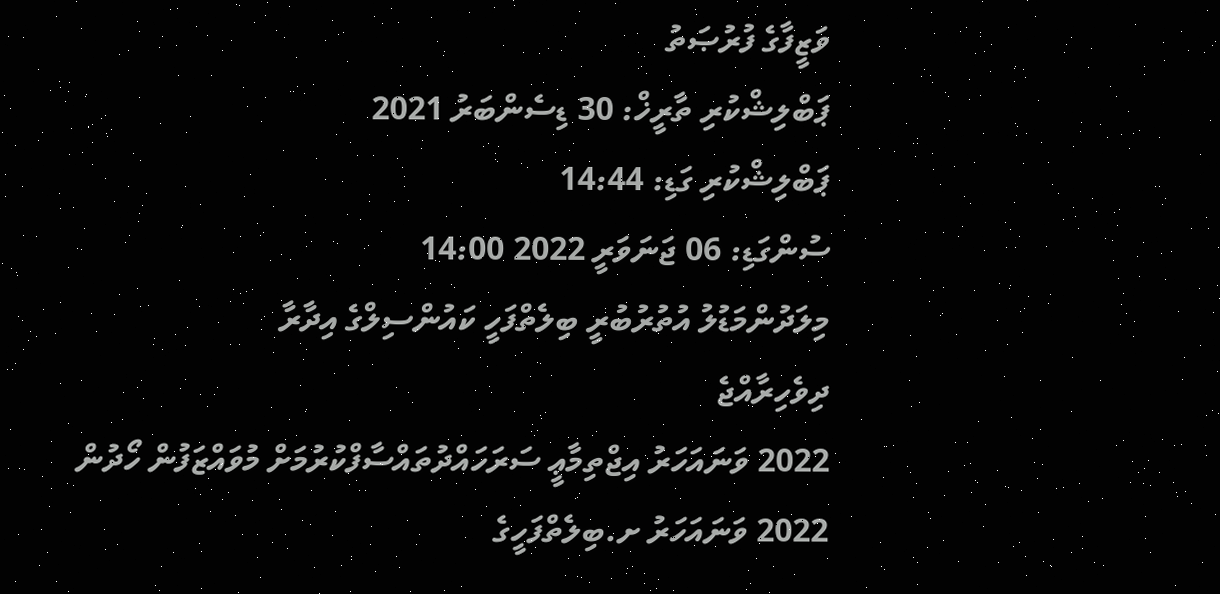ވަޒީފާގެ ފުރުޞަތު
ޕަބްލިޝްކުރި ތާރީޚް: 30 ޑިސެންބަރު 2021
ޕަބްލިޝްކުރި ގަޑި: 14:44
ސުންގަޑި: 06 ޖަނަވަރީ 2022 14:00
މިލަދުންމަޑުލު އުތުރުބުރީ ބިލެތްފަހީ ކައުންސިލްގެ އިދާރާ
ދިވެހިރާއްޖެ
2022 ވަނައަހަރު އިޖްތިމާޢީ ސަރަހައްދުތައްސާފްކުރުމަށް މުވައްޒަފުން ހޯދުން
2022 ވަނައަހަރު ށ.ބިލެތްފަހީގެ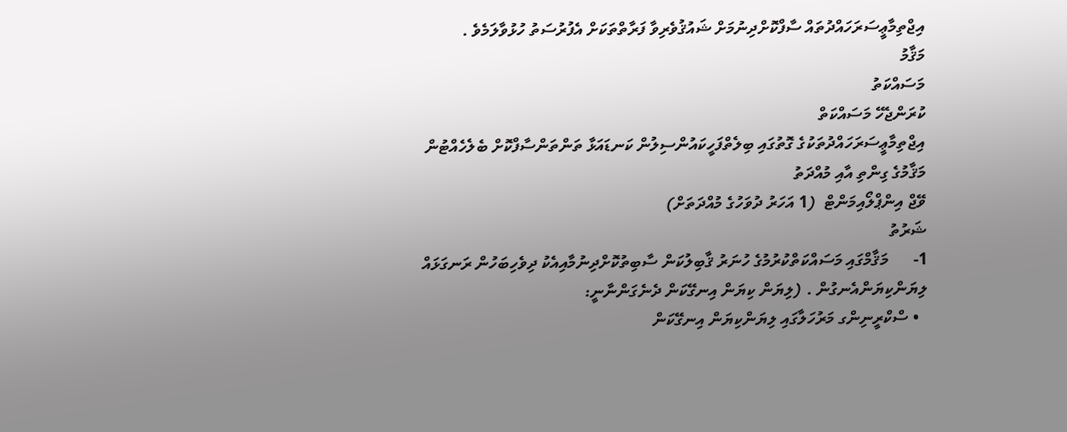އިޖްތިމާޢީސަރަހައްދުތައް ސާފްކޮށްދިނުމަށް ޝައުޤުވެރިވާ ފަރާތްތަކަށް އެފުރުސަތު ހުޅުވާލަމެވެ .
މަޤާމު
މަސައްކަތު
ކުރަންޖެހޭ މަސައްކަތް
އިޖްތިމާޢީސަރަހައްދުތަކުގެ ގޮތުގައި ބިލެތްފަހީކައުންސިލުން ކަނޑައަޅާ ތަންތަންސާފްކޮށް ބެލެހެއްޓުން
މަޤާމުގެ ގިންތި އާއި މުއްދަތު
ވޭޖް އިންޕްލޯއިމަންޓް  (1 އަހަރު ދުވަހުގެ މުއްދަތަށް)
ޝަރުތު
1-      މަޤާމްގައި މަސައްކަތްކުރުމުގެ ހުނަރު ޤާބިލުކަން ސާބިތުކޮށްދިނުމާއިއެކު ދިވެހިބަހުން ރަނގަޅައް ލިޔަންކިޔަންއެނގުން . (ލިޔަން ކިޔަން އިނގޭކަން ދެނެގަންނާނީ:
  • ސްކްރީނިންގ މަރުހަލާގައި ލިޔަންކިޔަން އިނގޭކަން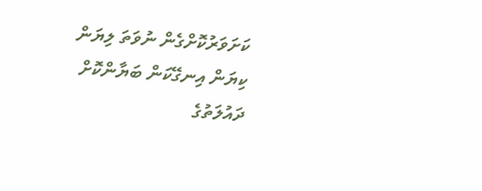ކަށަވަރުކޮށްގެން ނުވަތަ ލިޔަން ކިޔަން އިނގޭކަން ބަޔާންކޮށް ދައުލަތުގެ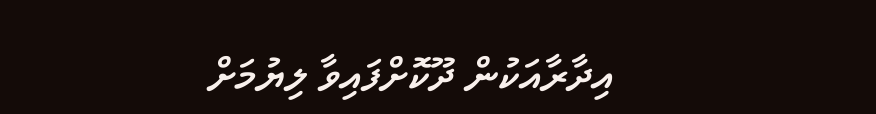އިދާރާއަކުން ދޫކޮށްފައިވާ ލިޔުމަށް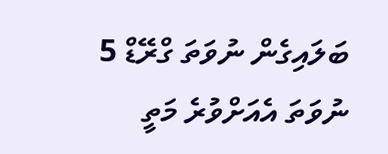ބަލައިގެން ނުވަތަ ގްރޭޑް 5 ނުވަތަ އެއަށްވުރެ މަތީ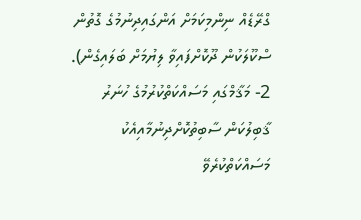ގްރޭޑެއް ނިންމިކަމަށް އަންގައިދިނުމުގެ ގޮތުން ސްކޫލަކުން ދޫކޮށްފައިވާ ލިޔުމަށް ބަލައިގެން).
2- މަޤާމްގައި މަސައްކަތްކުރުމުގެ ހުނަރު ޤާބިލުކަން ސާބިތުކޮށްދިނުމާއިއެކު މަސައްކަތްކުރެވޭ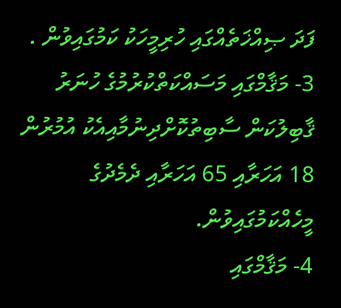ފަދަ ޞިއްޚަތެއްގައި ހުރިމީހަކު ކަމުގައިވުން .
3- މަޤާމްގައި މަސައްކަތްކުރުމުގެ ހުނަރު ޤާބިލުކަން ސާބިތުކޮށްދިނުމާއިއެކު އުމުރުން 18 އަހަރާއި 65 އަހަރާއި ދެމެދުގެ މީހެއްކަމުގައިވުން.
4- މަޤާމްގައި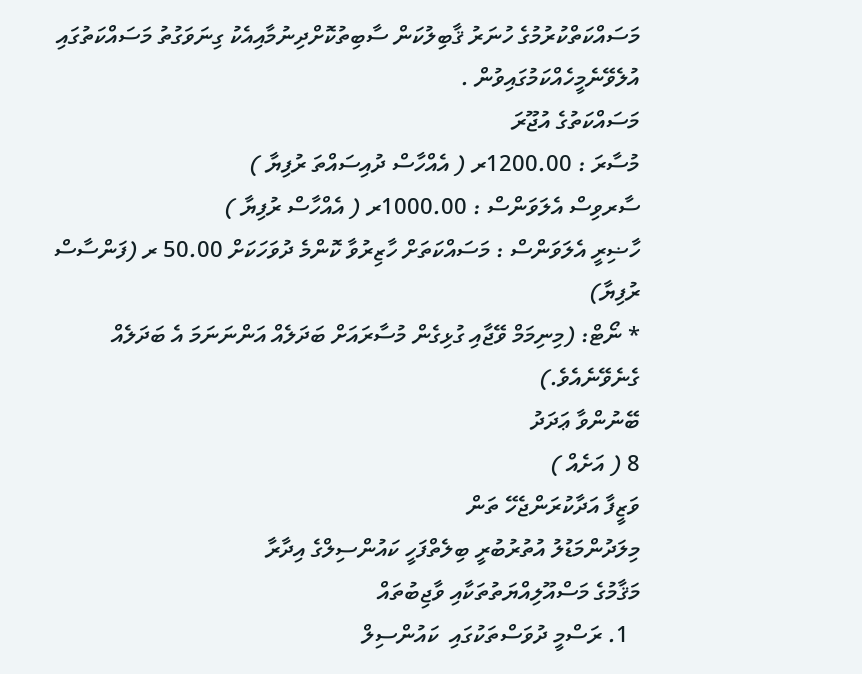މަސައްކަތްކުރުމުގެ ހުނަރު ޤާބިލުކަން ސާބިތުކޮށްދިނުމާއިއެކު ގިނަވަގުތު މަސައްކަތުގައި އުލެވޭނެމީހެއްކަމުގައިވުން .
މަސައްކަތުގެ އުޖޫރަ
މުސާރަ : 1200.00ރ ( އެއްހާސް ދުއިސައްތަ ރުފިޔާ )
ސާރވިސް އެލަވަންސް : 1000.00ރ ( އެއްހާސް ރުފިޔާ )
ހާޟިރީ އެލަވަންސް : މަސައްކަތަށް ހާޒިރުވާ ކޮންމެ ދުވަހަކަށް 50.00 ރ (ފަންސާސް ރުފިޔާ)
* ނޯޓް: (މިނިމަމް ވޭޖާއި ގުޅިގެން މުސާރައަށް ބަދަލެއް އަންނަނަމަ އެ ބަދަލެއް ގެނެވޭނެއެވެ.)
ބޭނުންވާ ޢަދަދު
8 ( އަށެއް )
ވަޒީފާ އަދާކުރަންޖެހޭ ތަން
މިލަދުންމަޑުލު އުތުރުބުރީ ބިލެތްފަހީ ކައުންސިލްގެ އިދާރާ
މަޤާމުގެ މަސްއޫލިއްޔަތުތަކާއި ވާޖިބުތައް
  1. ރަސްމީ ދުވަސްތަކުގައި  ކައުންސިލް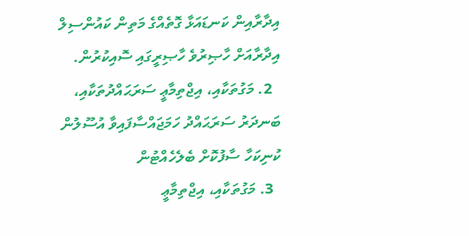އިދާރާއިން ކަނޑައަޅާ ގޮތެއްގެ މަތިން ކައުންސިލް އިދާރާއަށް ހާޞިރުވެ ހާޞިރީގައި ސޮއިކުރުން.
  2. މަގުތަކާއި، އިޖްތިމާޢީ ސަރަޙައްދުތަކާއި، ބަނދަރު ސަރަޙައްދު ހަމަޖައްސާފައިވާ އުސޫލުން ކުނިކަހާ ސާފުކޮށް ބެލެހެއްޓުން
  3. މަގުތަކާއި، އިޖްތިމާޢީ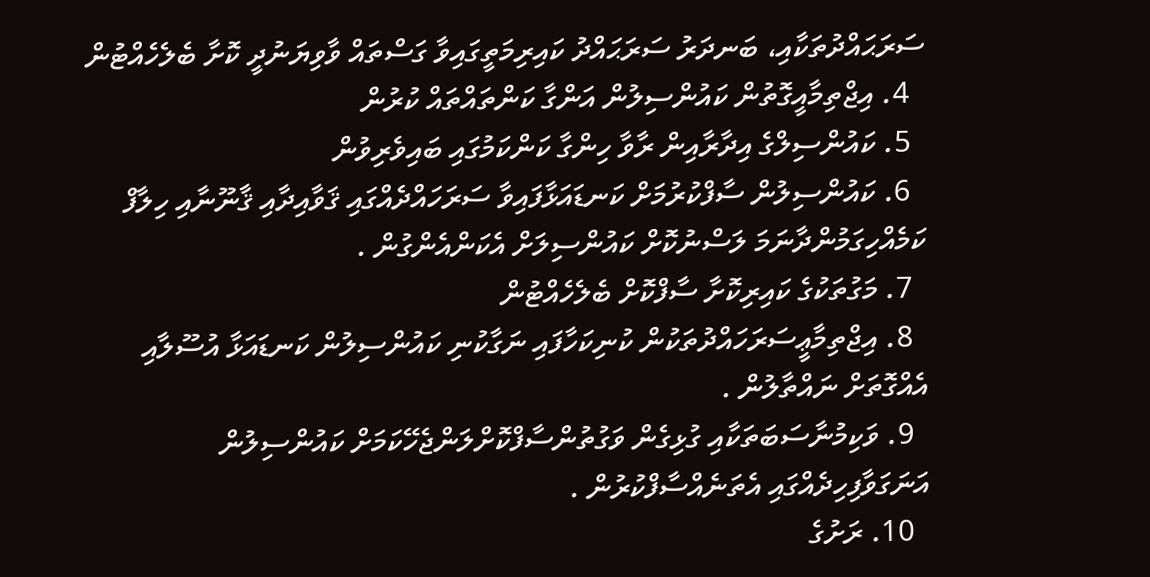ސަރަޙައްދުތަކާއި، ބަނދަރު ސަރަޙައްދު ކައިރިމަތީގައިވާ ގަސްތައް ވާވިޔަނުދީ ކޮށާ ބެލެހެއްޓުން
  4. އިޖްތިމާއީގޮތުން ކައުންސިލުން އަންގާ ކަންތައްތައް ކުރުން
  5. ކައުންސިލްގެ އިދާރާއިން ރާވާ ހިންގާ ކަންކަމުގައި ބައިވެރިވުން
  6. ކައުންސިލުން ސާފްކުރުމަށް ކަނޑައަޅާފައިވާ ސަރަހައްދެއްގައި ޤަވާއިދާއި ޤާނޫނާއި ހިލާފް ކަމެއްހިގަމުންދާނަމަ ލަސްނުކޮށް ކައުންސިލަށް އެކަންއެންގުން .
  7. މަގުތަކުގެ ކައިރިކޮށާ ސާފްކޮށް ބެލެހެއްޓުން
  8. އިޖްތިމާޢީސަރަހައްދުތަކުން ކުނިކަހާފައި ނަގާކުނި ކައުންސިލުން ކަނޑައަޅާ އުސޫލާއި އެއްގޮތަށް ނައްތާލުން .
  9. ވަކިމުނާސަބަތަކާއި ގުޅިގެން ވަގުތުންސާފްކޮށްލަންޖެހޭކަމަށް ކައުންސިލުން އަނަގަވާފިހިދެއްގައި އެތަނެއްސާފްކުރުން .
  10. ރަށުގެ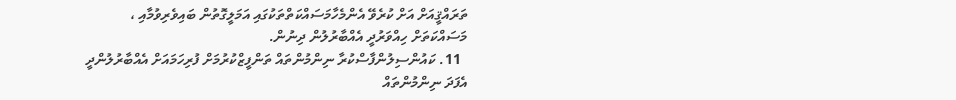ތަރައްޤީއަށް އަށް ކުރެވޭ އެންމެހާމަސައްކަތްތަކުގައި އަމަލީގޮތުން ބައިވެރިވުމާއި ، މަސައްކަތަށް ހިއްވަރުދީ އެއްބާރުލުން ދިނުން.
  11. ކައުންސިލުންފާސްކުރާ ނިންމުންތައް ތަންފީޒްކުރުމަށް ފުރިހަމައަށް އެއްބާރުލުންދީ   އެފަދަ ނިންމުންތައް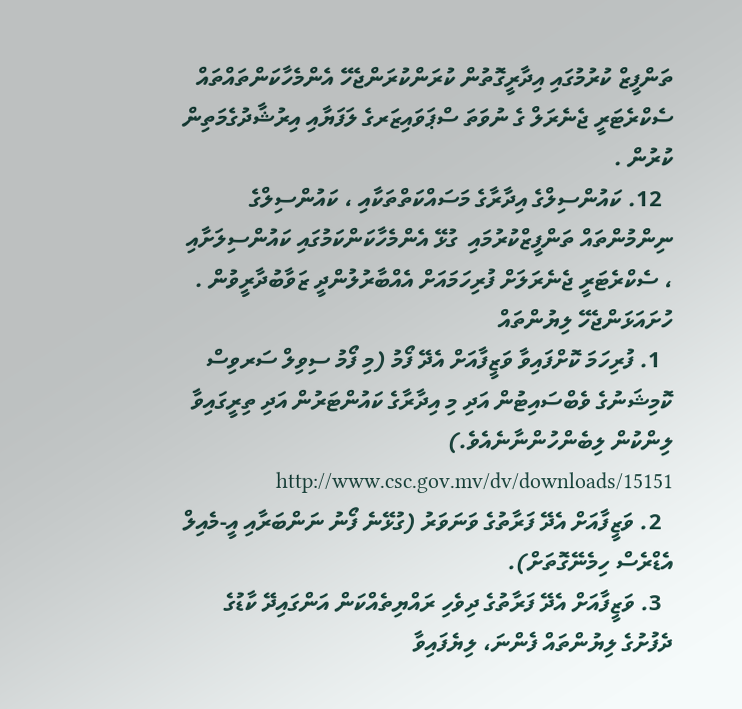ތަންފީޒް ކުރުމުގައި އިދާރީގޮތުން ކުރަންކުރަންޖެހޭ އެންމެހާކަންތައްތައް ސެކްރެޓަރީ ޖެނެރަލް ގެ ނުވަތަ ސްޕަވައިޒަރގެ ލަފަޔާއި އިރުޝާދުގެމަތިން ކުރުން .
  12. ކައުންސިލްގެ އިދާރާގެ މަސައްކަތްތަކާއި ، ކައުންސިލްގެ ނިންމުންތައް ތަންފީޒްކުރުމައި  ގުޅޭ އެންމެހާކަންކަމުގައި ކައުންސިލަށާއި ، ސެކްރެޓަރީ ޖެނެރަލަށް ފުރިހަމައަށް އެއްބާރުލުންދީ ޒަވާބުދާރީވުން .
ހުށައަޅަންޖެހޭ ލިޔުންތައް
  1. ފުރިހަމަ ކޮށްފައިވާ ވަޒީފާއަށް އެދޭ ފޯމު (މި ފޯމު ސިވިލް ސަރވިސް ކޮމިޝަނުގެ ވެބްސައިޓުން އަދި މި އިދާރާގެ ކައުންޓަރުން އަދި ތިރީގައިވާ ލިންކުން ލިބެންހުންނާނެއެވެ.) http://www.csc.gov.mv/dv/downloads/15151
  2. ވަޒީފާއަށް އެދޭ ފަރާތުގެ ވަނަވަރު (ގުޅޭނެ ފޯނު ނަންބަރާއި އީ-މެއިލް އެޑްރެސް ހިމެނޭގޮތަށް).
  3. ވަޒީފާއަށް އެދޭ ފަރާތުގެ ދިވެހި ރައްޔިތެއްކަން އަންގައިދޭ ކާޑުގެ ދެފުށުގެ ލިޔުންތައް ފެންނަ، ލިޔެފައިވާ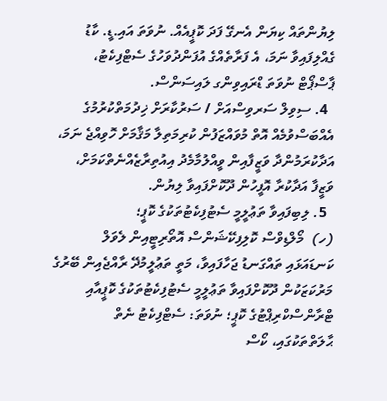ލިޔުންތައް ކިޔަން އެނގޭ ފަދަ ކޮޕީއެއް. ނުވަތަ އައި.ޑީ. ކާޑު ގެއްލިފައިވާ ނަމަ، އެ ފަރާތެއްގެ އުފަންދުވަހުގެ ސެޓްފިކެޓު، ޕާސްޕޯޓް ނުވަތަ ޑްރައިވިންގ ލައިސަންސް.
  4. ސިވިލް ސަރވިސްއަށް / ސަރުކާރަށް ޚިދުމަތްކުރުމުގެ އެއްބަސްވުމެއް އޮތް މުވައްޒަފުން ކުރިމަތިލާ މަޤާމަށް ހޮވިއްޖެ ނަމަ، އަދާކުރަމުންދާ ވަޒީފާއިން ވީއްލުމާމެދު އިއުތިރާޒެއްނެތްކަމަށް، ވަޒީފާ އަދާކުރާ އޮފީހުން ދޫކޮށްފައިވާ ލިޔުން.
  5. ލިބިފައިވާ ތަޢުލީމީ ސެޓުފިކެޓުތަކުގެ ކޮޕީ؛
(ހ)  މޯލްޑިވްސް ކޮލިފިކޭޝަންސް އޮތޯރިޓީއިން ލެވަލް ކަނޑައަޅައި ތައްގަނޑު ޖަހާފައިވާ، މަތީ ތަޢުލީމުދޭ ރާއްޖެއިން ބޭރުގެ މަރުކަޒަކުން ދޫކޮށްފައިވާ ތަޢުލީމީ ސެޓުފިކެޓުތަކުގެ ކޮޕީއާއި ޓްރާންސްކްރިޕްޓުގެ ކޮޕީ؛ ނުވަތަ: ސެޓްފިކެޓު ނެތް ޙާލަތްތަކުގައި، ކޯސް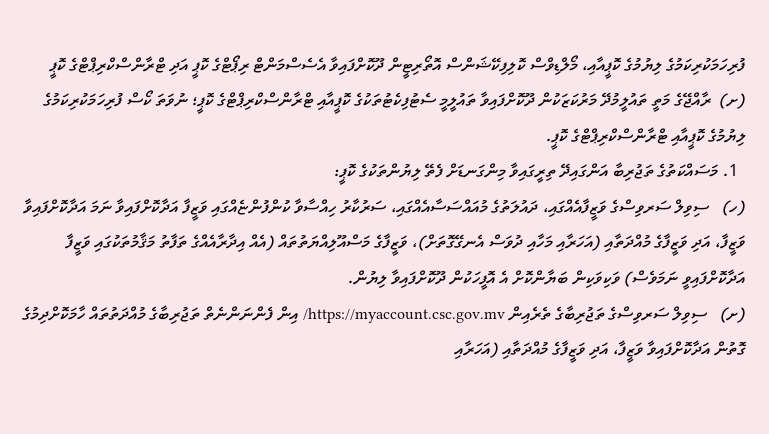ފުރިހަމަކުރިކަމުގެ ލިޔުމުގެ ކޮޕީއާއި، މޯލްޑިވްސް ކޮލިފިކޭޝަންސް އޮތޯރިޓީން ދޫކޮށްފައިވާ އެސެސްމަންޓް ރިޕޯޓްގެ ކޮޕީ އަދި ޓްރާންސްކްރިޕްޓްގެ ކޮޕީ
(ށ)  ރާއްޖޭގެ މަތީ ތައުލީމުދޭ މަރުކަޒަކުން ދޫކޮށްފައިވާ ތައުލީމީ ސެޓުފިކެޓުތަކުގެ ކޮޕީއާއި ޓްރާންސްކްރިޕްޓްގެ ކޮޕީ؛ ނުވަތަ ކޯސް ފުރިހަމަކުރިކަމުގެ ލިޔުމުގެ ކޮޕީއާއި ޓްރާންސްކްރިޕްޓްގެ ކޮޕީ.
  1. މަސައްކަތުގެ ތަޖުރިބާ އަންގައިދޭ ތިރީގައިވާ މިންގަނޑަށް ފެތޭ ލިޔުންތަކުގެ ކޮޕީ:
(ހ)   ސިވިލް ސަރވިސްގެ ވަޒީފާއެއްގައި، ދައުލަތުގެ މުއައްސަސާއެއްގައި، ސަރުކާރު ހިއްސާވާ ކުންފުންޏެއްގައި ވަޒީފާ އަދާކޮށްފައިވާ ނަމަ އަދާކޮށްފައިވާ ވަޒީފާ، އަދި ވަޒީފާގެ މުއްދަތާއި (އަހަރާއި މަހާއި ދުވަސް އެނގޭގޮތަށް)، ވަޒީފާގެ މަސްއޫލިއްޔަތުތައް (އެއް އިދާރާއެއްގެ ތަފާތު މަޤާމުތަކުގައި ވަޒީފާ އަދާކޮށްފައިވީ ނަމަވެސް) ވަކިވަކިން ބަޔާންކޮށް އެ އޮފީހަކުން ދޫކޮށްފައިވާ ލިޔުން.
(ށ)   ސިވިލް ސަރވިސްގެ ތަޖުރިބާގެ ތެރެއިން https://myaccount.csc.gov.mv/ އިން ފެންނަންނެތް ތަޖުރިބާގެ މުއްދަތުތައް ހާމަކޮށްދިމުގެ ގޮތުން އަދާކޮށްފައިވާ ވަޒީފާ، އަދި ވަޒީފާގެ މުއްދަތާއި (އަހަރާއި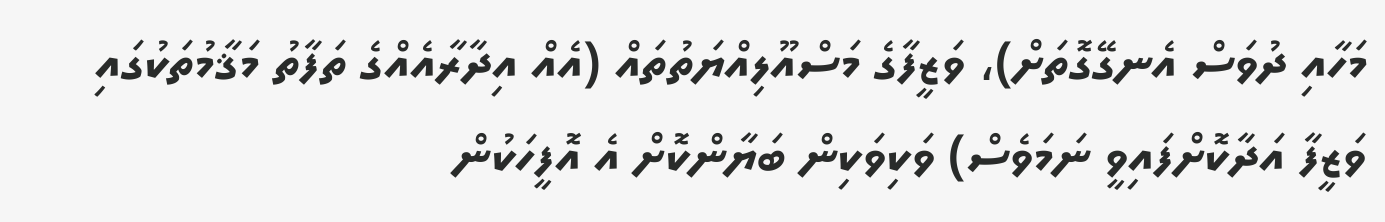މަހާއި ދުވަސް އެނގޭގޮތަށް)، ވަޒީފާގެ މަސްއޫލިއްޔަތުތައް (އެއް އިދާރާއެއްގެ ތަފާތު މަޤާމުތަކުގައި ވަޒީފާ އަދާކޮށްފައިވީ ނަމަވެސް) ވަކިވަކިން ބަޔާންކޮށް އެ އޮފީހަކުން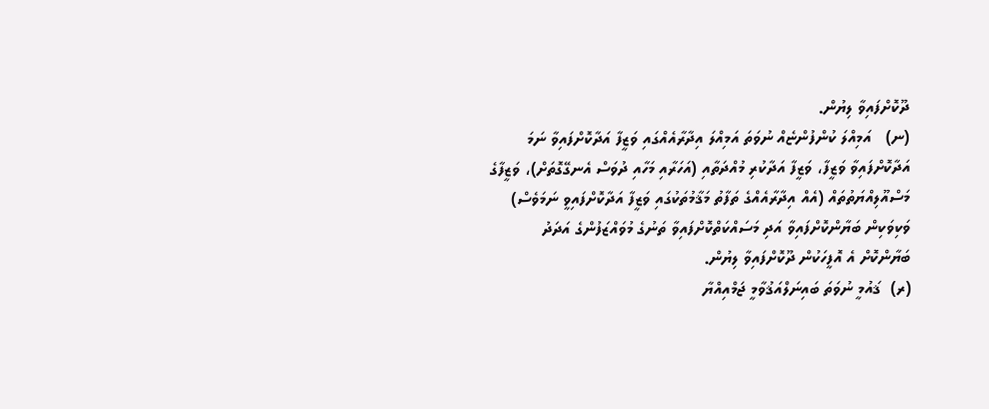ދޫކޮށްފައިވާ ލިޔުން.
(ނ)   އަމިއްލަ ކުންފުންޏެއް ނުވަތަ އަމިއްލަ އިދާރާއެއްގައި ވަޒީފާ އަދާކޮށްފައިވާ ނަމަ އަދާކޮށްފައިވާ ވަޒީފާ، ވަޒީފާ އަދާކުރި މުއްދަތާއި (އަހަރާއި މަހާއި ދުވަސް އެނގޭގޮތަށް)، ވަޒީފާގެ މަސްއޫލިއްޔަތުތައް (އެއް އިދާރާއެއްގެ ތަފާތު މަޤާމުތަކުގައި ވަޒީފާ އަދާކޮށްފައިވީ ނަމަވެސް) ވަކިވަކިން ބަޔާންކޮށްފައިވާ އަދި މަސައްކަތްކޮށްފައިވާ ތަނުގެ މުވައްޒަފުންގެ އަދަދު ބަޔާންކޮށް އެ އޮފީހަކުން ދޫކޮށްފައިވާ ލިޔުން.
(ރ)  ޤައުމީ ނުވަތަ ބައިނަލްއަޤުވާމީ ޖަމްއިއްޔާ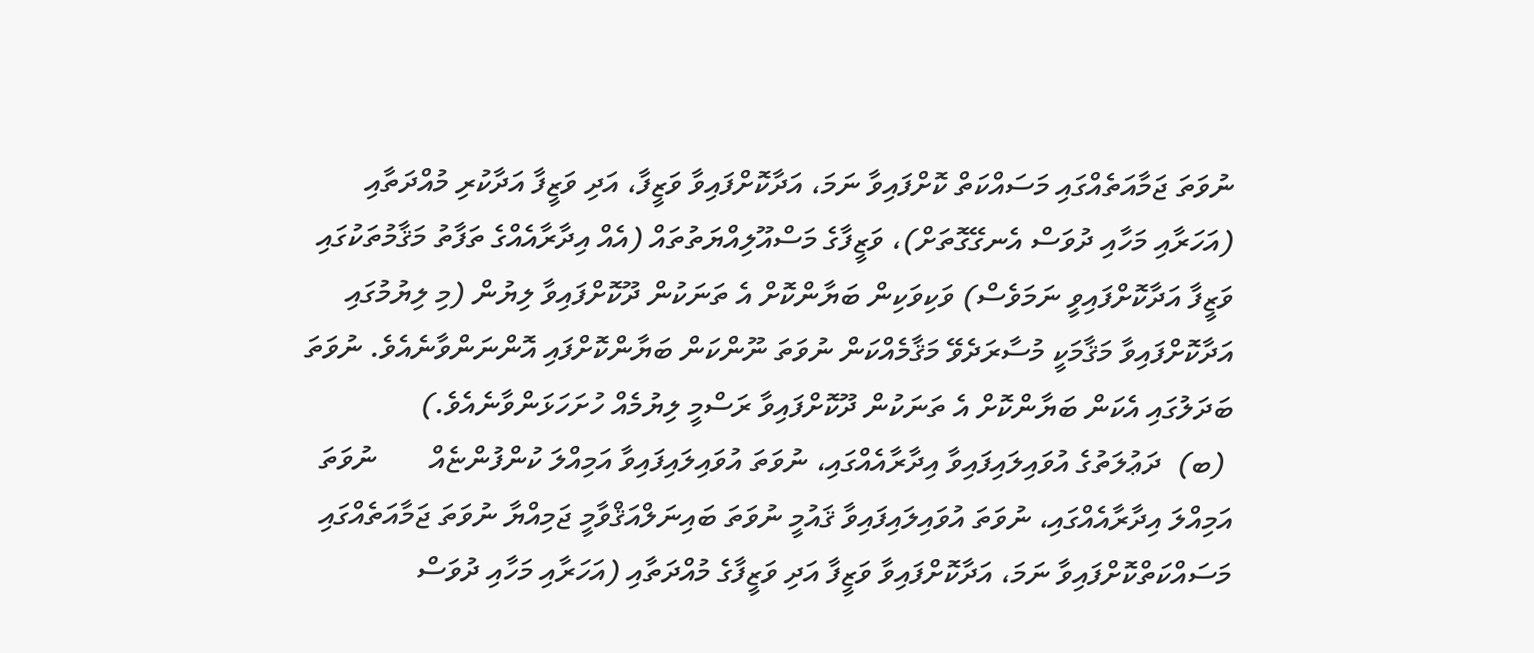ނުވަތަ ޖަމާއަތެއްގައި މަސައްކަތް ކޮށްފައިވާ ނަމަ، އަދާކޮށްފައިވާ ވަޒީފާ، އަދި ވަޒީފާ އަދާކުރި މުއްދަތާއި (އަހަރާއި މަހާއި ދުވަސް އެނގޭގޮތަށް)، ވަޒީފާގެ މަސްއޫލިއްޔަތުތައް (އެއް އިދާރާއެއްގެ ތަފާތު މަޤާމުތަކުގައި ވަޒީފާ އަދާކޮށްފައިވީ ނަމަވެސް) ވަކިވަކިން ބަޔާންކޮށް އެ ތަނަކުން ދޫކޮށްފައިވާ ލިޔުން (މި ލިޔުމުގައި އަދާކޮށްފައިވާ މަޤާމަކީ މުސާރަދެވޭ މަޤާމެއްކަން ނުވަތަ ނޫންކަން ބަޔާންކޮށްފައި އޮންނަންވާނެއެވެ. ނުވަތަ ބަދަލުގައި އެކަން ބަޔާންކޮށް އެ ތަނަކުން ދޫކޮށްފައިވާ ރަސްމީ ލިޔުމެއް ހުށަހަޅަންވާނެއެވެ.)
 (ބ)  ދަޢުލަތުގެ އުވައިލައިފައިވާ އިދާރާއެއްގައި، ނުވަތަ އުވައިލައިފައިވާ އަމިއްލަ ކުންފުންޏެއް       ނުވަތަ އަމިއްލަ އިދާރާއެއްގައި، ނުވަތަ އުވައިލައިފައިވާ ޤައުމީ ނުވަތަ ބައިނަލްއަޤްވާމީ ޖަމިއްޔާ ނުވަތަ ޖަމާއަތެއްގައި މަސައްކަތްކޮށްފައިވާ ނަމަ، އަދާކޮށްފައިވާ ވަޒީފާ އަދި ވަޒީފާގެ މުއްދަތާއި (އަހަރާއި މަހާއި ދުވަސް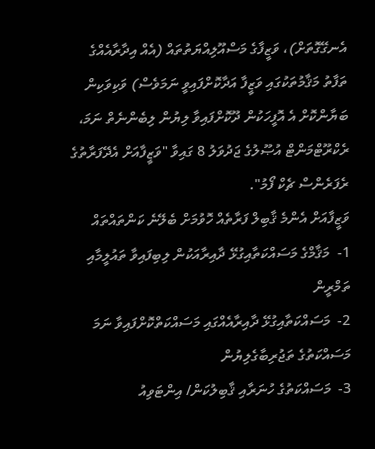އެނގޭގޮތަށް)، ވަޒީފާގެ މަސްއޫލިއްޔަތުތައް (އެއް އިދާރާއެއްގެ ތަފާތު މަޤާމުތަކުގައި ވަޒީފާ އަދާކޮށްފައިވީ ނަމަވެސް) ވަކިވަކިން ބަޔާންކޮށް އެ އޮފީހަކުން ދޫކޮށްފައިވާ ލިޔުން ލިބެންނެތް ނަމަ، ރެކްރޫޓްމަންޓް އުޞޫލުގެ ޖަދުވަލު 8 ގައިވާ "ވަޒީފާއަށް އެދޭފަރާތުގެ ރެފަރެންސް ޗެކް ފޯމު".
ވަޒީފާއަށް އެންމެ ޤާބިލް ފަރާތެއް ހޮވުމަށް ބެލޭނެ ކަންތައްތައް
1-  މަޤާމްގެ މަސައްކަތާއިގުޅޭ ދާއިރާއަކުން ލިބިފައިވާ ތައުލީމާއި ތަމްރީން
2-  މަސައްކަތާއިގުޅޭ ދާއިރާއެއްގައި މަސައްކަތްކޮށްފައިވާ ނަމަ މަސައްކަތުގެ ތަޖުރިބާގެލިޔުން
3-  މަސައްކަތުގެ ހުނަރާއި ޤާބިލުކަން/ އިންޓަވިއު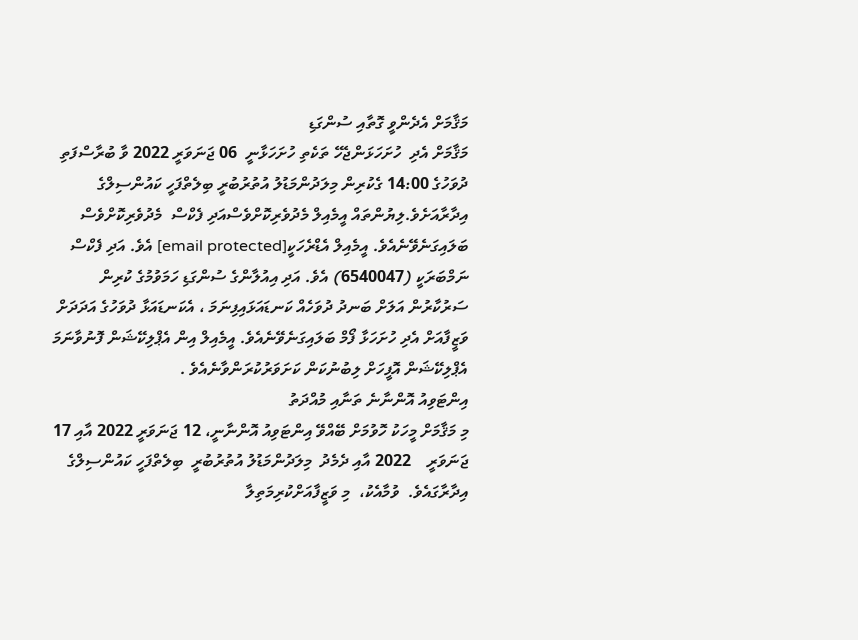މަޤާމަށް އެދެންވީ ގޮތާއި ސުންގަޑި
މަޤާމަށް އެދި  ހުށަހަޅަންޖެހޭ ތަކެތި ހުށަހަޅާނީ  06 ޖަނަވަރީ 2022 ވާ ބުރާސްފަތި ދުވަހުގެ 14:00 ގެކުރިން މިލަދުންމަޑުލު އުތުރުބުރީ ބިލެތްފަހީ ކައުންސިލްގެ އިދާރާއަށެވެ.ލިޔުންތައް އީމެއިލް މެދުވެރިކޮށްވެސްއަދި ފެކްސް  މެދުވެރިކޮށްވެސް ބަލައިގަނެވޭނެއެވެ. އީމެއިލް އެޑްރެހަކީ[email protected] އެވެ. އަދި ފެކްސް ނަމްބަރަކީ (6540047) އެވެ. އަދި އިއުލާންގެ ސުންގަޑި ހަމަވުމުގެ ކުރިން ސަރުކާރުން އަލަށް ބަނދު ދުވަހެއް ކަނޑައަޅައިފިނަމަ ، އެކަނޑައަޅާ ދުވަހުގެ އަދަދަށް ވަޒީފާއަށް އެދި ހުށަހަޅާ ފޯމް ބަލައިގަނެވޭނެއެވެ. އީމެއިލް އިން އެޕްލިކޭޝަން ފޮނުވާނަމަ އެޕްލިކޭޝަން އޮފީހަށް ލިބުނުކަން ކަށަވަރުކުރަންވާނެއެވެ .
އިންޓަވިއު އޮންނާނެ ތަނާއި މުއްދަތު
މި މަޤާމަށް މީހަކު ހޮވުމަށް ބޭއްވޭ އިންޓަވިއު އޮންނާނީ، 12 ޖަނަވަރީ 2022 އާއި 17 ޖަނަވަރީ    2022 އާއި ދެމެދު  މިލަދުންމަޑުލު އުތުރުބުރީ  ބިލެތްފަހީ ކައުންސިލްގެ އިދާރާގައެވެ.  ވުމާއެކު،  މި ވަޒީފާއަށްކުރިމަތިލާ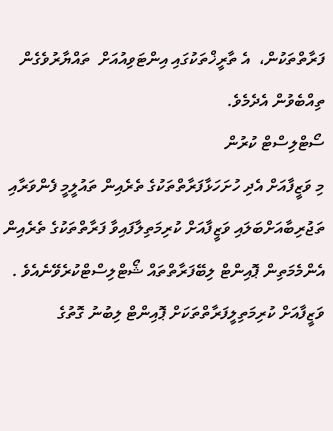ފަރާތްތަކުން،  އެ ތާރީޚްތަކުގައި އިންޓަވިއުއަށް  ތައްޔާރުވެގެން ތިއްބެވުން އެދެމެވެ.
ސޯޓްލިސްޓް ކުރުން
މި ވަޒީފާއަށް އެދި ހުށަހަޅާފަރާތްތަކުގެ ތެރެއިން ތައުލީމީ ފެންވަރާއި ތަޖުރިބާއަށްބަލައި ވަޒީފާއަށް ކުރިމަތިލާފައިވާ ފަރާތްތަކުގެ ތެރެއިން އެންމެމަތިން ޕޮއިންޓް ލިބޭފަރާތްތައް ޝޯޓްލިސްޓްކުރެވޭނެއެވެ .
ވަޒީފާއަށް ކުރިމަތިލީފަރާތްތަކަށް ޕޮއިންޓް ލިބުނު ގޮތުގެ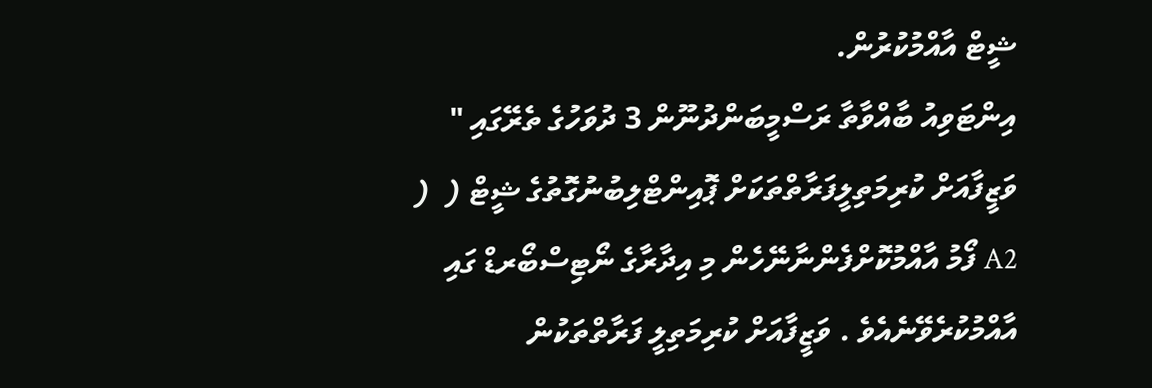ޝީޓް އާއްމުކުރުން.
އިންޓަވިއު ބާއްވާތާ ރަސްމީބަންދުނޫން 3 ދުވަހުގެ ތެރޭގައި " ވަޒީފާއަށް ކުރިމަތިލީފަރާތްތަކަށް ޕޮއިންޓްލިބުނުގޮތުގެ ޝީޓް (  ( A2 ފޯމު އާއްމުކޮށްފެންނާނޭހެން މި އިދާރާގެ ނޯޓިސްބޯރޑް ގައި އާއްމުކުރެވޭނެއެވެ . ވަޒީފާއަށް ކުރިމަތިލީ ފަރާތްތަކުން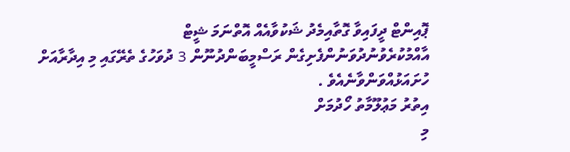ޕޮއިންޓް ދީފައިވާ ގޮތާއިމެދު ޝަކުވާއެއް އޮތްނަމަ ޝީޓް އާއްމުކުރެވުނުދުވަނުންފެށިގެން ރަސްމީބަންދުނޫން 3 ދުވަހުގެ ތެރޭގައި މި އިދާރާއަށް ހުށައަޅުއްވަންވާނެއެވެ .
އިތުރު މަޢުލޫމާތު ހޯދުމަށް
މި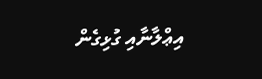އިޢްލާނާއި ގުޅިގެން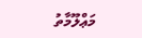މަޢްލޫމާތު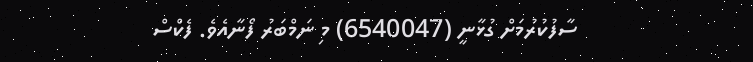ސާފުކުރުމަށް ގުޅާނީ (6540047) މި ނަމްބަރު ފޯނާއެވެ. ފެކްސް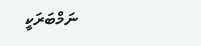ނަމްބަރަކީ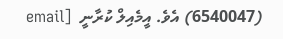(6540047) އެވެ. އީމެއިލް ކުރާނީ  [email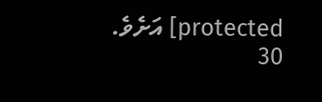protected] އަށެވެ.
30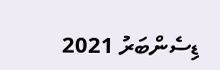ޑިސެންބަރު 2021